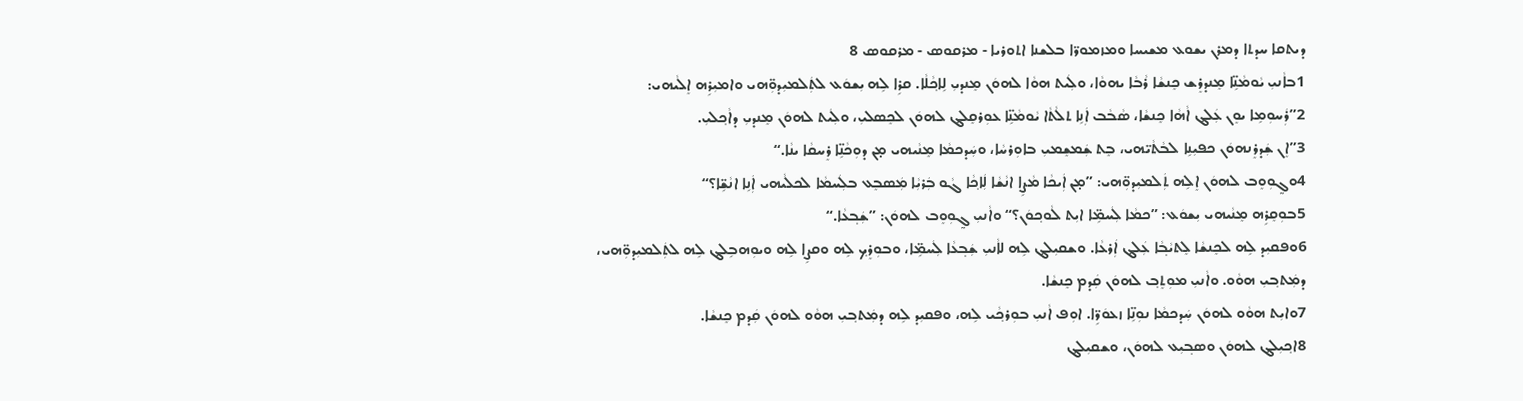ܕܝܬܩܐ ܚܕܬܐ ܕܡܪܢ ܝܫܘܥ ܡܫܝܚܐ ܘܡܙܡܘܪ̈ܐ ܒܠܫܢܐ ܐܬܘܪܝܐ - ܡܪܩܘܣ - ܡܪܩܘܣ 8
1ܒܐܵܢܝܼ ܝܵܘܡܵܢܹ̈ܐ ܡܸܢܕܪܸܫ ܟܸܢܫܵܐ ܪܵܒܵܐ ܝܗܘܵܐ، ܘܠܲܝܬ ܗܘܵܐ ܠܗܘܿܢ ܡܸܢܕܝܼ ܠܹܐܟ݂ܵܠܵܐ. ܩܪܹܐ ܠܹܗ ܝܼܫܘܿܥ ܠܬܲܠܡܝܼܕܘܼ̈ܗ‌ܝ ܘܐܡܝܼܪܹܗ ܐܸܠܵܝܗ‌ܝ:
2”ܪܲܚܘܼܡܹܐ ܝܘܸܢ ܥܲܠܔ ܐܵܗܵܐ ܟܸܢܫܵܐ، ܣܵܒܵܒ ܐܲܢܹܐ ܬܠܵܬܵ‌ܐ ܝܵܘܡܵܢܹ̈ܐ ܥܘܼܪܩܸܠܔ ܠܗܘܿܢ ܠܟܸܣܠܝܼ، ܘܠܲܝܬ ܠܗܘܿܢ ܡܸܢܕܝܼ ܕܐܵܟ݂ܠܝܼ.
3”ܐܸܢ ܫܲܕܪܸܢܗܘܿܢ ܟܦܝܼܢܹܐ ܠܒܵܬܵܝ̈ܗ‌ܝ، ܒܸܬ ܫܲܡܫܸܡܝܼ ܒܐܘܼܪܚܵܐ، ܘܚܲܕܟܡܵܐ ܡܸܢܵܝܗ‌ܝ ܡ̣ܢ ܕܘܼܟܵܢܹ̈ܐ ܪܸܚܩܵܐ ܝܢܵܐ.“
4ܘܓ̰ܘܼܘܸܒ ܠܗܘܿܢ ܐܸܠܹܗ ܬܲܠܡܝܼܕܘܼ̈ܗ‌ܝ: ”ܡ̣ܢ ܐܲܝܟܵܐ ܡܵܨܹܐ ܐܢܵܫܵܐ ܠܲܐܟ݂ܵܐ ܓܵܘ ܒܲܪܝܼܵܐ ܡܲܣܒܸܥ ܒܠܲܚܡܵܐ ܠܟܠܵܝܗ‌ܝ ܐܲܢܹܐ ܐܢܵܫܹ̈ܐ؟“
5ܒܘܼܩܸܪܹܗ ܡܸܢܵܝܗ‌ܝ ܝܼܫܘܿܥ: ”ܟܡܵܐ ܠܲܚܡܹ̈ܐ ܐܝܼܬ ܠܵܘܟ݂ܘܿܢ؟“ ܘܐܵܢܝܼ ܓ̰ܘܼܘܸܒ ܠܗܘܿܢ: ”ܫܲܒ݂ܥܵܐ.“
6ܘܦܩܝܼܕ ܠܹܗ ܠܟܸܢܫܵܐ ܠܸܬܝܵܒ݂ܵܐ ܥܲܠܔ ܐܲܪܥܵܐ. ܘܫܩܝܼܠܔ ܠܹܗ ܠܐܵܢܝܼ ܫܲܒ݂ܥܵܐ ܠܲܚܡܹ̈ܐ، ܘܒܘܼܪܸܟ݂ ܠܹܗ ܘܩܨܹܐ ܠܹܗ ܘܝܘܼܗܒܹܠܔ ܠܹܗ ܠܬܲܠܡܝܼܕܘܼ̈ܗ‌ܝ، ܕܡܲܬܒ݂ܝܼ ܗܘܵܘ. ܘܐܵܢܝܼ ܡܘܼܬܸܒ݂ ܠܗܘܿܢ ܩܲܕܡ ܟܸܢܫܵܐ.
7ܘܐܝܼܬ ܗܘܵܘ ܠܗܘܿܢ ܚܲܕܟܡܵܐ ܢܘܼܢܹ̈ܐ ܙܥܘܿܪܹ̈ܐ. ܐܘܼܦ ܐܵܢܝܼ ܒܘܼܪܟ݂ܵܝ ܠܹܗ، ܘܦܩܝܼܕ ܠܹܗ ܕܡܲܬܒ݂ܝܼ ܗܘܵܘ ܠܗܘܿܢ ܩܲܕܡ ܟܸܢܫܵܐ.
8ܐܟ݂ܝܼܠܔ ܠܗܘܿܢ ܘܣܒ݂ܝܼܥ ܠܗܘܿܢ، ܘܫܩܝܼܠܔ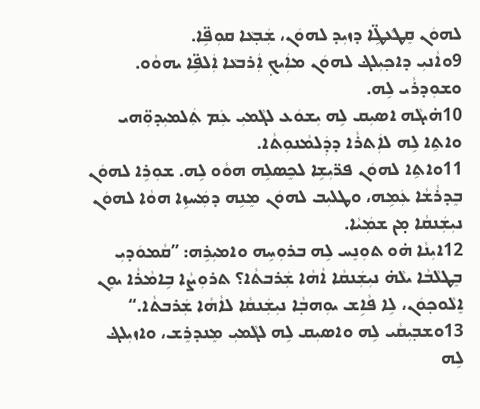ܠܗܘܿܢ ܩܸܛܥܵܛܹ̈ܐ ܕܙܝܼܕ ܠܗܘܿܢ، ܫܲܒ݂ܥܵܐ ܩܘܼܦܹ̈ܐ.
9ܘܐܵܢܝܼ ܕܐܟ݂ܝܼܠܔ ܠܗܘܿܢ ܡܐܲܝܟ݂ ܐܲܪܒܥܵܐ ܐܲܠܦܹ̈ܐ ܝܗܘܵܘ. ܘܫܘܼܕܪܵܝ ܠܹܗ.
10ܗ̇ܝܓܵܗ ܐܣܝܼܩ ܠܹܗ ܝܼܫܘܿܥ ܠܓܵܡܝܼ ܥܲܡ ܬܲܠܡܝܼܕܘܼ̈ܗ‌ܝ ܘܐܬܹ‌ܐ ܠܹܗ ܠܐܲܬܪܵܐ ܕܕܲܠܡܵܢܘܼܬܵ‌ܐ.
11ܘܐܬܹ‌ܐ ܠܗܘܿܢ ܦܪ̈ܝܼܫܹܐ ܠܟܸܣܠܹܗ ܗܘܵܘ ܠܹܗ. ܫܘܼܪܹܐ ܠܗܘܿܢ ܒܸܕܪܵܫܵܐ ܥܲܡܹܗ، ܘܛܠܝܼܒ ܠܗܘܿܢ ܡܸܢܹܗ ܕܡܲܚܙܹܐ ܗܘܵܐ ܠܗܘܿܢ ܢܝܼܫܲܢܩܵܐ ܡ̣ܢ ܫܡܲܝܵܐ.
12ܐܝܼܢܵܐ ܗ̇ܘ ܬܘܼܢܸܚ ܠܹܗ ܒܪܘܼܚܹܗ ܘܐܡܝܼܪܹܗ: ”ܩܵܡܘܿܕܝܼ ܒܸܛܠܵܒܵܐ ܝܠܵܗ̇ ܢܝܼܫܲܢܩܵܐ ܐܵܗܵܐ ܫܲܪܒܬܵ‌ܐ؟ ܬܪܘܼܨܵܐ ܒܹܐܡܵܪܵܐ ܝܘܸܢ ܐܸܠܵܘܟ݂ܘܿܢ، ܠܹܐ ܦܵܐܹܫ ܝܘܼܗܒ݂ܵܐ ܢܝܼܫܲܢܩܵܐ ܠܐܵܗܵܐ ܫܲܪܒܬܵ‌ܐ.“
13ܘܫܒ݂ܝܼܩܵܝ ܠܹܗ ܘܐܣܝܼܩ ܠܹܗ ܠܓܵܡܝܼ ܡܸܢܕܪܸܫ، ܘܐܙܝܼܠܔ ܠܹܗ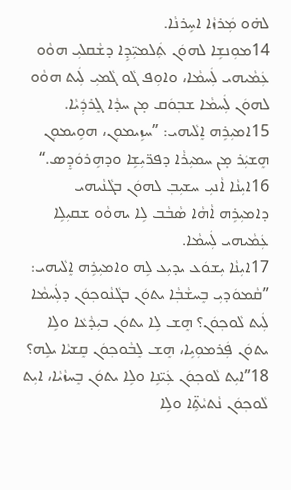ܠܗ̇ܘ ܡܲܪܙܵܐ ܐܚܹܪܢܵܐ.
14ܡܘܼܢܫܹܐ ܠܗܘܿܢ ܬܲܠܡܝܼ̈ܕܹܐ ܕܫܵܩܠܝܼ ܗܘܵܘ ܥܲܡܵܝܗ‌ܝ ܠܲܚܡܵܐ، ܘܐܘܼܦ ܓܵܘ ܓܵܡܝܼ ܠܲܝܬ ܗܘܵܘ ܠܗܘܿܢ ܠܲܚܡܵܐ ܫܒ݂ܘܿܩ ܡ̣ܢ ܚܕܵܐ ܓܸܪܕܲܝܵܐ.
15ܐܡܝܼܪܹܗ ܐܸܠܵܝܗ‌ܝ: ”ܚܙܹܝܡܘܼܢ، ܗܘܹܝܡܘܼܢ ܗܸܫܝܲܪ ܡ̣ܢ ܚܡܝܼܪܵܐ ܕܦܪ̈ܝܼܫܹܐ ܘܕܗܹܪܘܿܕܸܣ.“
16ܐܝܼܢܵܐ ܐܵܢܝܼ ܚܫܝܼܒ݂ ܠܗܘܿܢ ܒܓܵܢܵܝܗ‌ܝ ܕܐܡܝܼܪܹܗ ܐܵܗܵܐ ܣܵܒܵܒ ܠܹܐ ܝܗܘܵܘ ܫܩܝܼܠܹܐ ܥܲܡܵܝܗ‌ܝ ܠܲܚܡܵܐ.
17ܐܝܼܢܵܐ ܝܼܫܘܿܥ ܝܕܝܼܥ ܠܹܗ ܘܐܡܝܼܪܹܗ ܐܸܠܵܝܗ‌ܝ: ”ܩܵܡܘܿܕܝܼ ܒܸܚܫܵܒ݂ܵܐ ܝܬܘܿܢ ܒܓܵܢܵܘܟ݂ܘܿܢ ܕܠܲܚܡܵܐ ܠܲܝܬ ܠܵܘܟ݂ܘܿܢ؟ ܗܸܫ ܠܹܐ ܝܬܘܿܢ ܒܝܼܕܵܥܵܐ ܘܠܹܐ ܝܬܘܿܢ ܦܲܪܡܘܼܝܹܐ، ܗܸܫ ܠܸܒܵܘܟ݂ܘܿܢ ܩܸܫܝܵܐ ܝܠܹܗ؟
18”ܐܝܼܬ ܠܵܘܟ݂ܘܿܢ ܥܲܝ̈ܢܹܐ ܘܠܹܐ ܝܬܘܿܢ ܒܸܚܙܵܝܵܐ، ܐܝܼܬ ܠܵܘܟ݂ܘܿܢ ܢܵܬܝܵܬܹ̈‌ܐ ܘܠܹܐ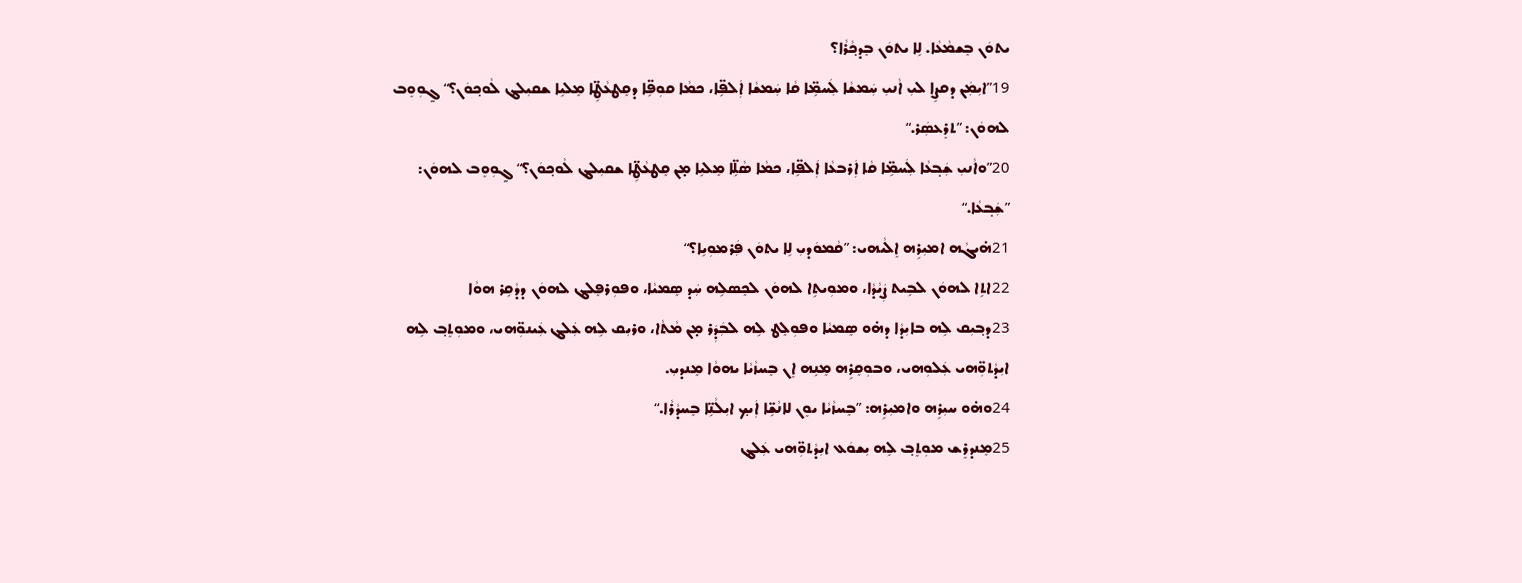ܝܬܘܿܢ ܒܸܫܡܵܥܵܐ. ܠܹܐ ܝܬܘܿܢ ܒܸܕܟ݂ܵܪܵܐ؟
19”ܐܝܼܡܲܢ ܕܩܨܹܐ ܠܝܼ ܐܵܢܝܼ ܚܲܡܫܵܐ ܠܲܚܡܹ̈ܐ ܩܵܐ ܚܲܡܫܵܐ ܐܲܠܦܹ̈ܐ، ܟܡܵܐ ܩܘܼܦܹ̈ܐ ܕܩܸܛܥܵܛܹ̈ܐ ܡܸܠܝܹܐ ܫܩܝܼܠܔ ܠܵܘܟ݂ܘܿܢ؟“ ܓ̰ܘܼܘܸܒ ܠܗܘܿܢ: ”ܬܪܸܥܣܲܪ.“
20”ܘܐܵܢܝܼ ܫܲܒ݂ܥܵܐ ܠܲܚܡܹ̈ܐ ܩܵܐ ܐܲܪܒܥܵܐ ܐܲܠܦܹ̈ܐ، ܟܡܵܐ ܣܵܠܹ̈ܐ ܡܸܠܝܹܐ ܡ̣ܢ ܩܸܛܥܵܛܹ̈ܐ ܫܩܝܼܠܔ ܠܵܘܟ݂ܘܿܢ؟“ ܓ̰ܘܼܘܸܒ ܠܗܘܿܢ: ”ܫܲܒ݂ܥܵܐ.“
21ܗ̇ܝܓܵܗ ܐܡܝܼܪܹܗ ܐܸܠܵܝܗ‌ܝ: ”ܩܵܡܘܿܕܝܼ ܠܹܐ ܝܬܘܿܢ ܦܲܪܡܘܼܝܹܐ؟“
22ܐܬܹ‌ܐ ܠܗܘܿܢ ܠܒܹܝܬ ܨܲܝܵܕܵܐ، ܘܡܘܼܝܬܹ‌ܐ ܠܗܘܿܢ ܠܟܸܣܠܹܗ ܚܲܕ ܣܸܡܝܵܐ، ܘܦܘܼܪܦܸܠܔ ܠܗܘܿܢ ܕܕܵܩܹܪ ܗܘܵܐ
23ܕܒ݂ܝܼܩ ܠܹܗ ܒܐܝܼܕܵܐ ܕܗ̇ܘ ܣܸܡܝܵܐ ܘܦܘܼܠܸܛ ܠܹܗ ܠܒܲܕܲܪ ܡ̣ܢ ܡܵܬܵ‌ܐ، ܘܪܝܼܩ ܠܹܗ ܥܲܠܔ ܥܲܝܢܘܼ̈ܗ‌ܝ، ܘܡܘܼܬܸܒ݂ ܠܹܗ ܐܝܼܕܵܬܘܼ̈ܗ‌ܝ ܥܲܠܘܼܗ‌ܝ، ܘܒܘܼܩܸܪܹܗ ܡܸܢܹܗ ܐܸܢ ܒܸܚܙܵܝܵܐ ܝܗܘܵܐ ܡܸܢܕܝܼ.
24ܘܗ̇ܘ ܚܝܼܪܹܗ ܘܐܡܝܼܪܹܗ: ”ܒܸܚܙܵܝܵܐ ܝܘܸܢ ܠܐܢܵܫܹ̈ܐ ܐܲܝܟ݂ ܐܝܼܠܵܢܹ̈ܐ ܒܸܚܕܵܪܵܐ.“
25ܡܸܢܕܪܸܫ ܡܘܼܬܸܒ݂ ܠܹܗ ܝܼܫܘܿܥ ܐܝܼܕܵܬܘܼ̈ܗ‌ܝ ܥܲܠܔ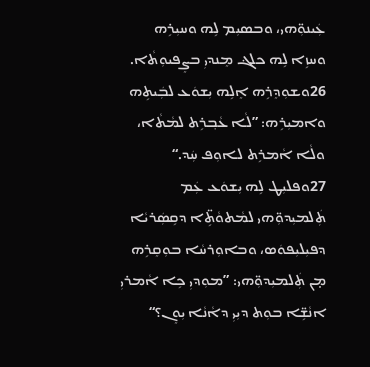ܥܲܝܢܘܼ̈ܗ‌ܝ، ܘܒܣܝܼܡ ܠܹܗ ܘܚܝܼܪܹܗ ܘܚܙܹܐ ܠܹܗ ܟܠܔ ܡܸܢܕܝܼ ܒܨܸܦܝܘܼܬܵ‌ܐ.
26ܘܫܘܼܕܸܪܹܗ ܐܸܠܹܗ ܝܼܫܘܿܥ ܠܒܲܝܬܹܗ ܘܐܡܝܼܪܹܗ: ”ܠܵܐ ܥܵܒ݂ܪܹܬ ܠܡܵܬܵ‌ܐ، ܘܠܵܐ ܐܵܡܪܹܬ ܠܐܘܼܦ ܚܲܕ.“
27ܘܦܠܝܼܛ ܠܹܗ ܝܼܫܘܿܥ ܥܲܡ ܬܲܠܡܝܼܕܘܼ̈ܗ‌ܝ ܠܡܵܬܘܵܬܹ̈‌ܐ ܕܩܹܣܲܪܝܵܐ ܕܦܝܼܠܝܼܦܘܿܣ، ܘܒܐܘܼܪܚܵܐ ܒܘܼܩܸܪܹܗ ܡ̣ܢ ܬܲܠܡܝܼܕܘܼ̈ܗ‌ܝ: ”ܡܘܼܕܝܼ ܟܹܐ ܐܵܡܪܝܼ ܐܢܵܫܹ̈ܐ ܒܘܼܬ ܕܝܼܝܼ ܕܐܵܢܵܐ ܝܼܘܸܢ؟“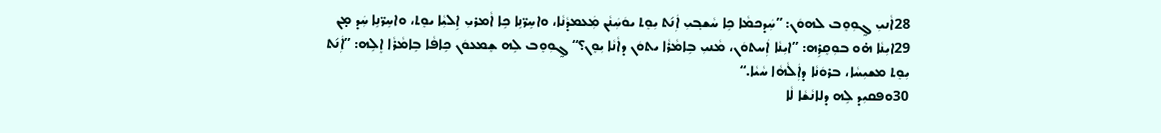28ܐܵܢܝܼ ܓ̰ܘܼܘܸܒ ܠܗܘܿܢ: ”ܚܲܕܟܡܵܐ ܟܹܐ ܚܵܫܒ݂ܝܼ ܐܲܢ݇ܬ ܝܼܘܸܬ ܝܘܿܚܲܢܵܢ ܡܲܥܡܕܵܢܵܐ، ܘܐܚܹܪ̈ܢܹܐ ܟܹܐ ܐܵܡܪܝܼ ܐܹܠܝܼܵܐ ܝܘܸܬ، ܘܐܚܹܪ̈ܢܹܐ ܚܲܕ ܡ̣ܢ
29ܐܝܼܢܵܐ ܗ̇ܘ ܒܘܼܩܸܪܹܗ: ”ܐܝܼܢܵܐ ܐܲܚܬܘܿܢ، ܡܵܢܝܼ ܒܹܐܡܵܪܵܐ ܝܬܘܿܢ ܕܐܵܢܵܐ ܝܼܘܸܢ؟“ ܓ̰ܘܼܘܸܒ ܠܹܗ ܫܸܡܥܘܿܢ ܟܹܐܦܵܐ ܒܹܐܡܵܪܵܐ ܐܸܠܹܗ: ”ܐܲܢ݇ܬ ܝܼܘܸܬ ܡܫܝܼܚܵܐ، ܒܪܘܿܢܵܐ ܕܐܲܠܵܗܵܐ ܚܵܝܵܐ.“
30ܘܦܩܝܼܕ ܠܹܗ ܕܠܐܢܵܫܵܐ ܠܵܐ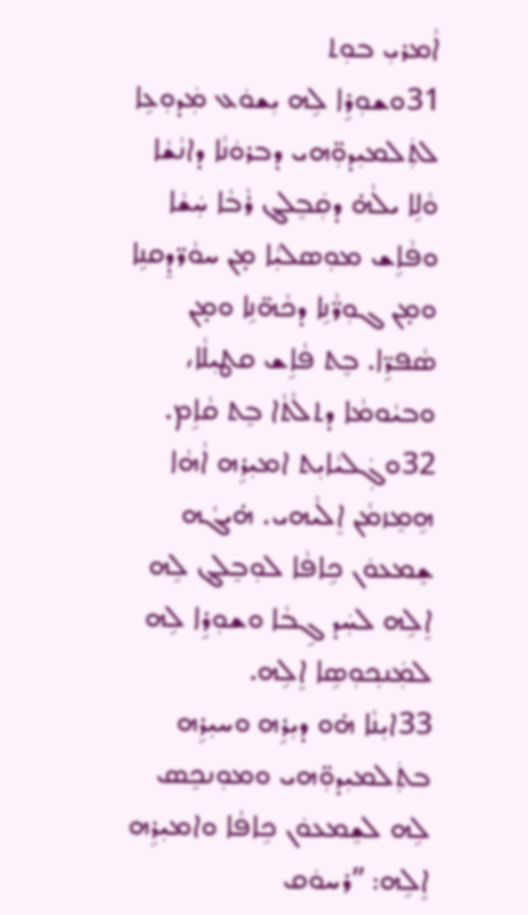ܐܵܡܪܝܼ ܒܘܼܬ
31ܘܫܘܼܪܹܐ ܠܹܗ ܝܼܫܘܿܥ ܡܲܕܘܼܥܹܐ ܠܬܲܠܡܝܼܕܘܼ̈ܗ‌ܝ ܕܒܪܘܿܢܵܐ ܕܐܢܵܫܵܐ ܘܵܠܹܐ ܝܠܵܗ̇ ܕܩܲܒܸܠܔ ܪܵܒܵܐ ܚܲܫܵܐ ܘܦܵܐܹܫ ܡܘܼܣܠܝܼܵܐ ܡ̣ܢ ܚܘܵܪ̈ܕܸܩܢܹܐ ܘܡ̣ܢ ܓܘܼܪ̈ܵܢܹܐ ܕܟܵܗ̈ܢܹܐ ܘܡ̣ܢ ܣܵܦܪܹ̈ܐ. ܒܸܬ ܦܵܐܹܫ ܩܛܝܼܠܵܐ، ܘܒܝܵܘܡܵܐ ܕܬܠܵܬܵ‌ܐ ܒܸܬ ܩܵܐܹܡ.
32ܘܓܲܠܝܵܐܝܼܬ ܐܡܝܼܪܹܗ ܐܵܗܵܐ ܗܹܡܸܙܡܵܢ ܐܸܠܵܝܗ‌ܝ. ܗ̇ܝܓܵܗ ܫܸܡܥܘܿܢ ܟܹܐܦܵܐ ܠܘܼܒܸܠܔ ܠܹܗ ܐܸܠܹܗ ܠܚܲܕ ܓܹܒܵܐ ܘܫܘܼܪܹܐ ܠܹܗ ܠܡܲܢܟ݂ܘܼܣܹܐ ܐܸܠܹܗ.
33ܐܝܼܢܵܐ ܗ̇ܘ ܕܝܼܪܹܗ ܘܚܝܼܪܹܗ ܒܬܲܠܡܝܼܕܘܼ̈ܗ‌ܝ ܘܡܘܼܢܟܸܣ ܠܹܗ ܠܫܸܡܥܘܿܢ ܟܹܐܦܵܐ ܘܐܡܝܼܪܹܗ ܐܸܠܹܗ: ”ܪܚܘܿܩ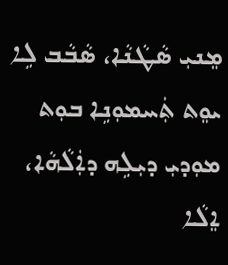ܡܸܢܝܼ ܣܵܛܵܢܵܐ، ܣܵܒܵܒ ܠܹܐ ܝܘܸܬ ܬܲܚܡܘܼܢܹܐ ܒܘܼܬ ܡܘܼܕܝܼ ܕܝܼܠܹܗ ܕܐܲܠܵܗܵܐ، ܐܸܠܵܐ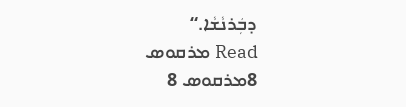ܕܒܲܪܢܵܫܵܐ.“
Read ܡܪܩܘܣ 8ܡܪܩܘܣ 8